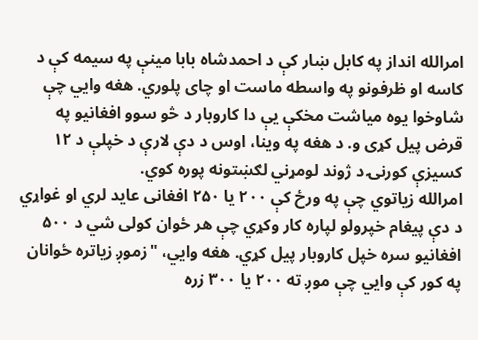امرالله انداز په کابل ښار کې د احمدشاه بابا مینې په سیمه کې د کاسه او ظرفونو په واسطه ماست او چای پلوري. هغه وایي چې شاوخوا یوه میاشت مخکې یې دا کاروبار د څو سوو افغانیو په قرض پیل کړی و. د هغه په وینا، اوس د دې لارې د خپلې د ۱۲ کسیزې کورنۍ د ژوند لومړني لګښتونه پوره کوي.
امرالله زیاتوي چې په ورځ کې ۲۰۰ یا ۲۵۰ افغانی عاید لري او غواړي د دې پیغام خپرولو لپاره کار وکړي چې هر ځوان کولی شي د ۵۰۰ افغانیو سره خپل کاروبار پیل کړي. هغه وایي، "زموږ زیاتره ځوانان په کور کې وایي چې موږ ته ۲۰۰ یا ۳۰۰ زره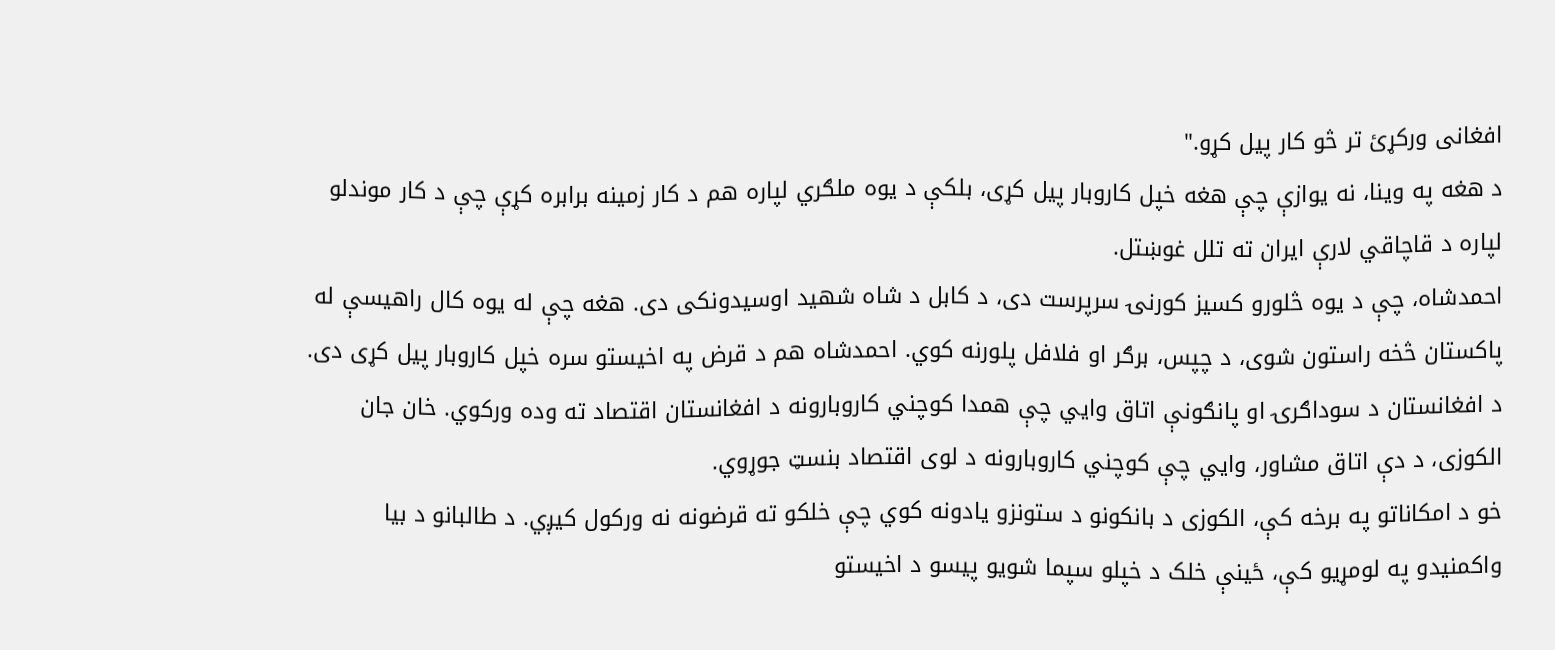افغانی ورکړئ تر څو کار پیل کړو."
د هغه په وینا، نه یوازې چې هغه خپل کاروبار پیل کړی، بلکې د یوه ملګري لپاره هم د کار زمینه برابره کړې چې د کار موندلو لپاره د قاچاقي لارې ایران ته تلل غوښتل.
احمدشاه، چې د یوه څلورو کسیز کورنۍ سرپرست دی، د کابل د شاه شهید اوسیدونکی دی. هغه چې له یوه کال راهیسې له پاکستان څخه راستون شوی، د چپس، برګر او فلافل پلورنه کوي. احمدشاه هم د قرض په اخیستو سره خپل کاروبار پیل کړی دی.
د افغانستان د سوداګرۍ او پانګونې اتاق وایي چې همدا کوچني کاروبارونه د افغانستان اقتصاد ته وده ورکوي. خان جان الکوزی، د دې اتاق مشاور، وایي چې کوچني کاروبارونه د لوی اقتصاد بنسټ جوړوي.
خو د امکاناتو په برخه کې، الکوزی د بانکونو د ستونزو یادونه کوي چې خلکو ته قرضونه نه ورکول کیږي. د طالبانو د بیا واکمنیدو په لومړیو کې، ځینې خلک د خپلو سپما شویو پیسو د اخیستو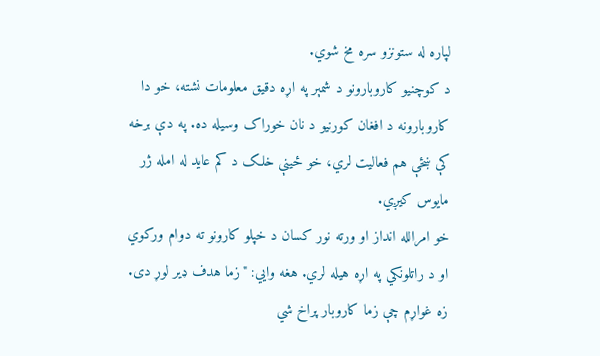لپاره له ستونزو سره مخ شوي.
د کوچنیو کاروبارونو د شمېر په اړه دقیق معلومات نشته، خو دا کاروبارونه د افغان کورنیو د نان خوراک وسیله ده. په دې برخه کې ښځې هم فعالیت لري، خو ځینې خلک د کم عاید له امله ژر مایوس کیږي.
خو امرالله انداز او ورته نور کسان د خپلو کارونو ته دوام ورکوي او د راتلونکي په اړه هیله لري. هغه وایي: "زما هدف ډیر لوړ دی. زه غواړم چې زما کاروبار پراخ شي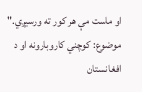او ماست مې هر کور ته ورسیږي."
موضوع: کوچني کاروبارونه او د افغانستان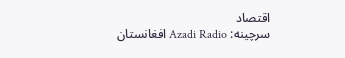اقتصاد
سرچینه: Azadi Radio افغانستان